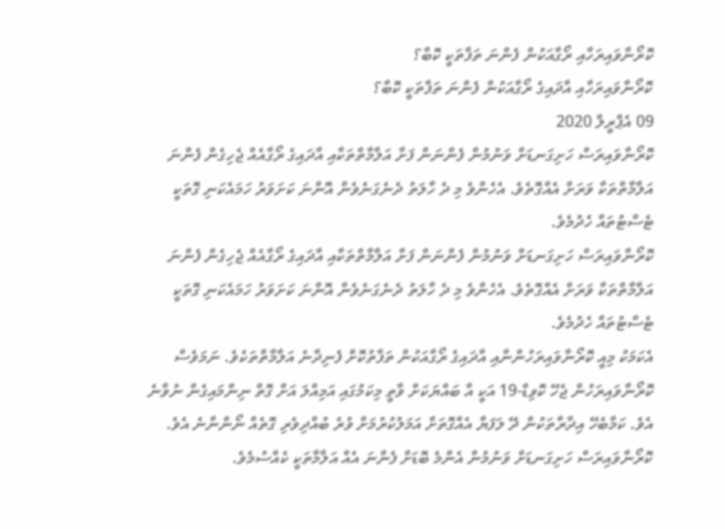ކޮރޯނާވައިރަހާއި ރޯގާއަކުން ފެންނަ ތަފާތަކީ ކޮބާ؟
ކޮރޯނާވައިރަހާއި އާދައިގެ ރޯގާއަކުން ފެންނަ ތަފާތަކީ ކޮބާ؟
09 އެޕްރީލް 2020
ކޮރޯނާވައިރަސް ހަށިގަނޑަށް ވަނުމުން ފެންނަން ފަށާ އަލާމާތްތަކާއި އާދައިގެ ރޯގާއެއް ޖެހިގެން ފެންނަ އަލާމާތްތަކާ ވަރަށް އެއްގޮތެވެ. އެހެންވެ މި ދެ ހާލަތު ދެނެގަނެވެން އޮންނަ ކަށަވަރު ހަމައެކަނި ގޮތަކީ ޓެސްޓުތައް ހެދުމެވެ.
ކޮރޯނާވައިރަސް ހަށިގަނޑަށް ވަނުމުން ފެންނަން ފަށާ އަލާމާތްތަކާއި އާދައިގެ ރޯގާއެއް ޖެހިގެން ފެންނަ އަލާމާތްތަކާ ވަރަށް އެއްގޮތެވެ. އެހެންވެ މި ދެ ހާލަތު ދެނެގަނެވެން އޮންނަ ކަށަވަރު ހަމައެކަނި ގޮތަކީ ޓެސްޓުތައް ހެދުމެވެ.
އެކަމަކު މިއީ ކޮރޯނާވައިރަހުންނާއި އާދައިގެ ރޯގާއަކުން ތަފާތުކޮށް ފެނިދާނެ އަލާމާތްތަކެވެ. ނަމަވެސް ކޮރޯނާވައިރަހުން ޖެހޭ ކޮވިޑް-19 އަކީ އާ ބައްޔަކަށް ވާތީ މިކަމުގައި އަމިއްލަ އަށް ގޮތް ނިންމައިގެން ނުވާނެ އެވެ. ކަމާބެހޭ އިދާރާތަކުން ދޭ ލަފަޔާ އެއްގޮތަށް އަމަލުކުރުމަށް ވުރެ ބުއްދިވެރި ގޮތެއް ނޯންނާނެ އެވެ.
ކޮރޯނާވައިރަސް ހަށިގަނޑަށް ވަނުމުން އެންމެ ބޮޑަށް ފެންނަ އެއް އަލާމާތަކީ ކެއްސުމެވެ.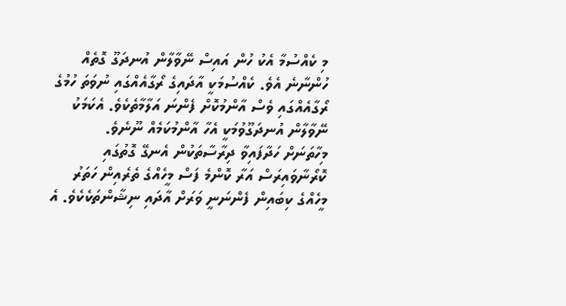މި ކެއްސުމާ އެކު ހުން އައިސް ނޭވާލާން އުނދަގޫ ގޮތެއް ހުންނާނެ އެވެ. ކެއްސުމަކީ އާދައިގެ ރޯގާއެއްގައި ނުވަތަ ހުމުގެ ރޯގާއެއްގައި ވެސް އާންމުކޮށް ފެންނަ އަލާމާތެކެވެ. އެކަމަކު ނޭވާލާން އުނދަގޫވުމަކީ އެހާ އާންމުކަމެއް ނޫނެވެ.
މިހާތަނަށް ހަދާފައިވާ ދިރާސާތަކުން އެނގޭ ގޮތުގައި ކޮރޯނާވައިރަސް އަރާ ކޮންމެ ފަސް މީހެއްގެ ތެރެއިން ހަތަރު މީހެއްގެ ކިބައިން ފެންނަނީ ވަރަށް އާދައި ނިޝާންތަކެކެވެ. އެ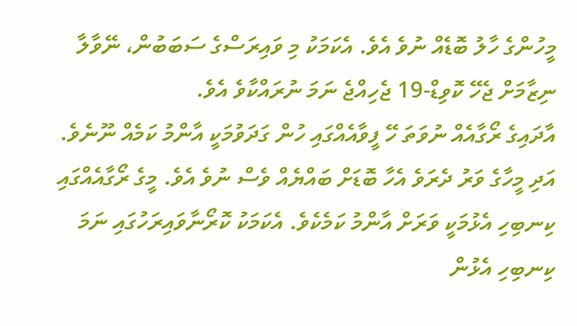މީހުންގެ ހާލު ބޮޑެއް ނުވެ އެވެ. އެކަމަކު މި ވައިރަސްގެ ސަބަބުން، ނޭވާލާ ނިޒާމަށް ޖެހޭ ކޮވިޑް-19 ޖެހިއްޖެ ނަމަ ނުރައްކާވެ އެވެ.
އާދައިގެ ރޯގާއެއް ނުވަތަ ހޭ ފީވާއެއްގައި ހުން ގަދަވުމަކީ އާންމު ކަމެއް ނޫނެވެ. އަދި މީހާގެ ވަރު ދެރަވެ އެހާ ބޮޑަށް ބައްޔެއް ވެސް ނުވެ އެވެ. މީގެ ރޯގާއެއްގައި ކިނބިހި އެޅުމަކީ ވަރަށް އާންމު ކަމެކެވެ. އެކަމަކު ކޮރޯނާވައިރަހުގައި ނަމަ ކިނބިހި އެޅުން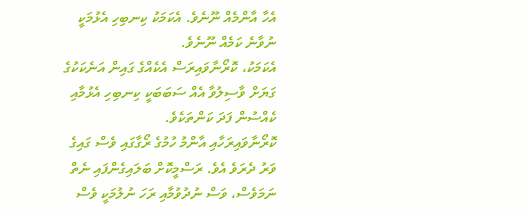އެހާ އާންމެއް ނޫނެވެ. އެކަމަކު ކިނބިހި އެޅުމަކީ ނުވާނެ ކަމެއް ނޫނެވެ.
އެކަމަކު، ކޮރޯނާވައިރަސް އެކެއްގެ ގައިން އަނެކަކުގެ ގަޔަށް ވާސިލުވާ އެއް ސަބަބަކީ ކިނބިހި އެޅުމާއި ކެއްސުން ފަދަ ކަންތަކެވެ.
ކޮރޯނާވައިރަހާއި އާންމު ހުމުގެ ރޯގާގައި ވެސް ގައިގެ ވަރު ދެރަވެ އެވެ. ރަސްމީކޮށް ބަލައިގެންފައި ނެތް ނަމަވެސް، ވަސް ނުދުވުމާއި ރަހަ ނުލުމަކީ ވެސް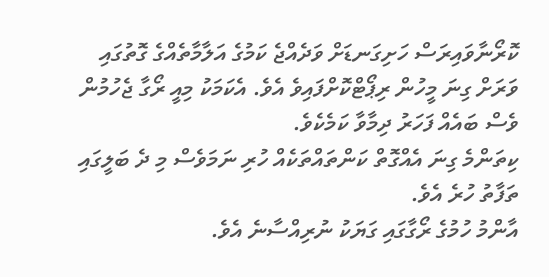ކޮރޯނާވައިރަސް ހަށިގަނޑަށް ވަދެއްޖެ ކަމުގެ އަލާމާތެއްގެ ގޮތުގައި ވަރަށް ގިނަ މީހުން ރިޕޯޓްކޮށްފައިވެ އެވެ. އެކަމަކު މިއީ ރޯގާ ޖެހުމުން ވެސް ބައެއް ފަހަރު ދިމާވާ ކަމެކެވެ.
ކިތަންމެ ގިނަ އެއްގޮތް ކަންތައްތަކެއް ހުރި ނަމަވެސް މި ދެ ބަލީގައި ތަފާތު ހުރެ އެވެ.
އާންމު ހުމުގެ ރޯގާގައި ގަޔަކު ނުރިއްސާނެ އެވެ.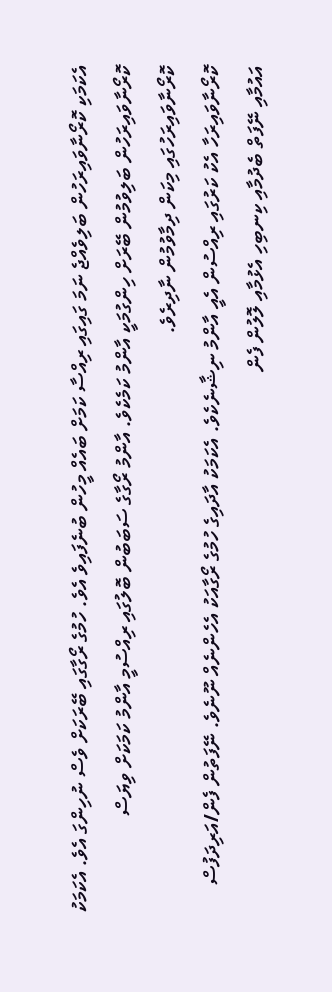އެކަމަކި ކޮރޯނާވައިރަހުން ބަލިވެއްޖެ ނަމަ ގައިގައި ރިއްސާ ކަމަށް ބައެއް މީހުން ބުނެފައިވެ އެވެ. ހުމުގެ ރޯގާގައި ބޭރަކަށް ވެސް ނުހިންގަ އެވެ. އެކަމަކު ކޮރޯނާވައިރަހުން ބަލިވުމުން ބޭރަށް ހިންގުމަކީ އާންމު ކަމެކެވެ. އާންމު ރޯގާގެ ސަބަބުން ބޮލުގައި ރިއްސުމީ އާންމު ކަމަކަށް ވިޔަސް ކޮރޯނާވައިރަހުގައި މިކަން ދިމާވުމުން ނާދިރެވެ.
ކޮރޯނާވައިރަހާ އެކު ކަރުގައި ރިއްސުން އެއީ އާންމު ނިޝާނެކެވެ. އެކަމަކު އާދައިގެ ހުމުގެ ރޯގާއަކު އެހެންނެއް ނޫނެވެ. ނޭފަތުން ފެން/އަރިދަފުސް އައުމާއި ނޭފަތް ބެދުމާއި ކިނބިހި އެޅުމާއި ލޮލުން ފެން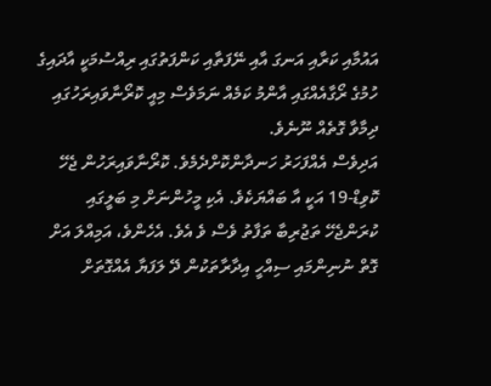އައުމާއި ކަރާއި އަނގަ އާއި ނޭފަތާއި ކަންފަތުގައި ރިއްސުމަކީ އާދައިގެ ހުމުގެ ރޯގާއެއްގައި އާންމު ކަމެއް ނަމަވެސް މިއީ ކޮރޯނާވައިރަހުގައި ދިމާވާ ގޮތެއް ނޫނެވެ.
އަދިވެސް އެއްފަހަރު ހަނދާންކޮށްދެމެވެ. ކޮރޯނާވައިރަހުން ޖެހޭ ކޮވިޑް-19 އަކީ އާ ބައްޔަކެވެ. އެކި މީހުންނަށް މި ބަލީގައި ކުރަންޖެހޭ ތަޖުރިބާ ތަފާތު ވެސް ވެ އެވެ. އެހެންވެ، އަމިއްލަ އަށް ގޮތް ނުނިންމައި ސިއްހީ އިދާރާތަކުން ދޭ ލަފަޔާ އެއްގޮތަށް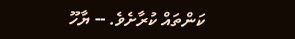ކަންތައް ކުރާށެވެ. -- ޔާހޫ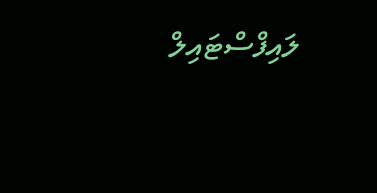ލައިފްސްޓައިލް